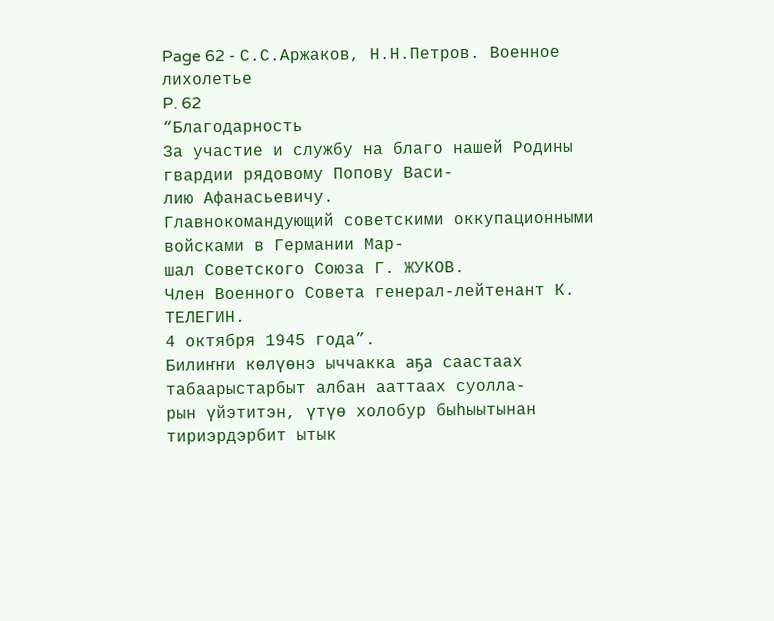Page 62 - С.С.Аржаков, Н.Н.Петров. Военное лихолетье
P. 62
“Благодарность
За участие и службу на благо нашей Родины гвардии рядовому Попову Васи-
лию Афанасьевичу.
Главнокомандующий советскими оккупационными войсками в Германии Мар-
шал Советского Союза Г. ЖУКОВ.
Член Военного Совета генерал-лейтенант К. ТЕЛЕГИН.
4 октября 1945 года”.
Билиҥҥи көлүөнэ ыччакка аҕа саастаах табаарыстарбыт албан ааттаах суолла-
рын үйэтитэн, үтүө холобур быһыытынан тириэрдэрбит ытык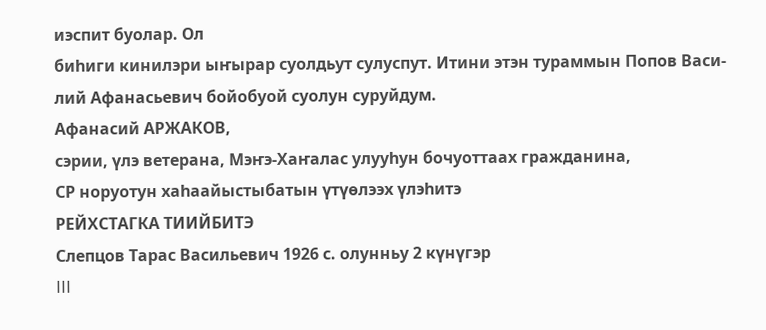иэспит буолар. Ол
биһиги кинилэри ыҥырар суолдьут сулуспут. Итини этэн тураммын Попов Васи-
лий Афанасьевич бойобуой суолун суруйдум.
Афанасий АРЖАКОВ,
сэрии, үлэ ветерана, Мэҥэ-Хаҥалас улууһун бочуоттаах гражданина,
СР норуотун хаһаайыстыбатын үтүөлээх үлэһитэ
РЕЙХСТАГКА ТИИЙБИТЭ
Слепцов Тарас Васильевич 1926 с. олунньу 2 күнүгэр
III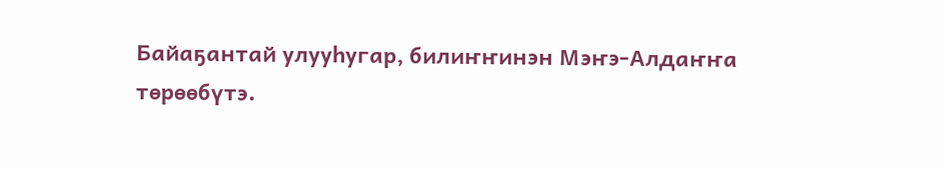Байаҕантай улууһугар, билиҥҥинэн Мэҥэ-Алдаҥҥа
төрөөбүтэ.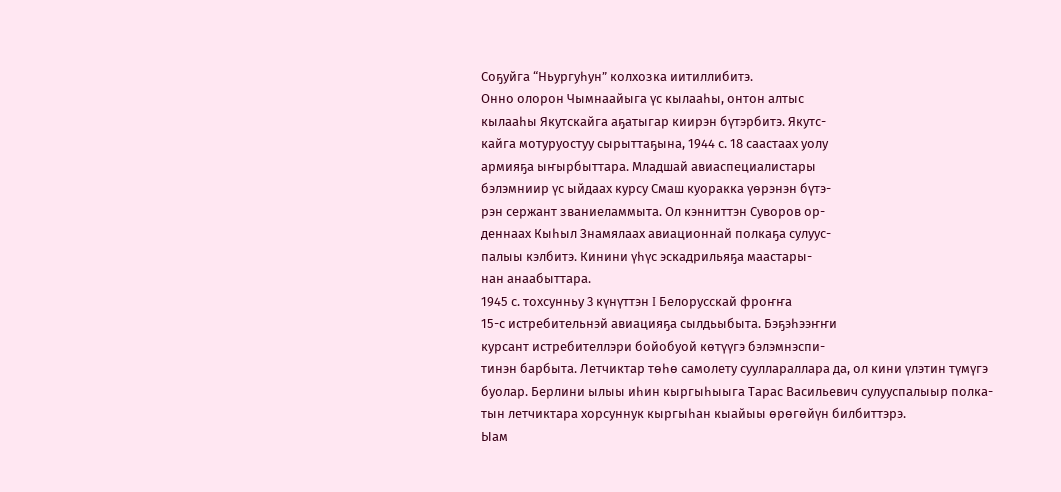Соҕуйга “Ньургуһун” колхозка иитиллибитэ.
Онно олорон Чымнаайыга үс кылааһы, онтон алтыс
кылааһы Якутскайга аҕатыгар киирэн бүтэрбитэ. Якутс-
кайга мотуруостуу сырыттаҕына, 1944 с. 18 саастаах уолу
армияҕа ыҥырбыттара. Младшай авиаспециалистары
бэлэмниир үс ыйдаах курсу Смаш куоракка үөрэнэн бүтэ-
рэн сержант званиеламмыта. Ол кэнниттэн Суворов ор-
деннаах Кыһыл Знамялаах авиационнай полкаҕа сулуус-
палыы кэлбитэ. Кинини үһүс эскадрильяҕа маастары-
нан анаабыттара.
1945 с. тохсунньу 3 күнүттэн I Белорусскай фроҥҥа
15-с истребительнэй авиацияҕа сылдьыбыта. Бэҕэһээҥҥи
курсант истребителлэри бойобуой көтүүгэ бэлэмнэспи-
тинэн барбыта. Летчиктар төһө самолету сууллараллара да, ол кини үлэтин түмүгэ
буолар. Берлини ылыы иһин кыргыһыыга Тарас Васильевич сулууспалыыр полка-
тын летчиктара хорсуннук кыргыһан кыайыы өрөгөйүн билбиттэрэ.
Ыам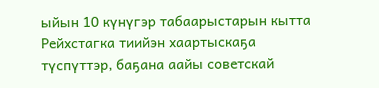ыйын 10 күнүгэр табаарыстарын кытта Рейхстагка тиийэн хаартыскаҕа
түспүттэр, баҕана аайы советскай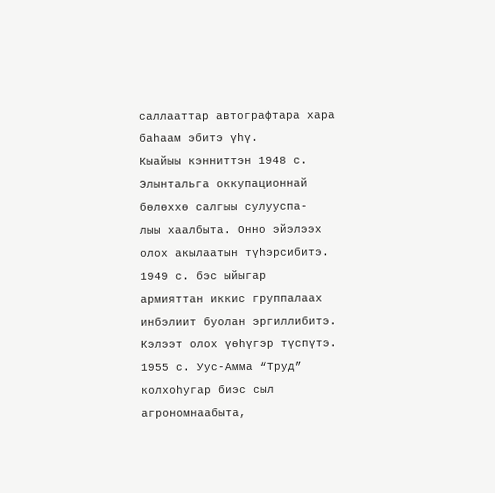саллааттар автографтара хара баһаам эбитэ үһү.
Кыайыы кэнниттэн 1948 с. Элынтальга оккупационнай бөлөххө салгыы сулууспа-
лыы хаалбыта. Онно эйэлээх олох акылаатын түһэрсибитэ. 1949 с. бэс ыйыгар
армияттан иккис группалаах инбэлиит буолан эргиллибитэ.
Кэлээт олох үөһүгэр түспүтэ. 1955 с. Уус-Амма “Труд” колхоһугар биэс сыл
агрономнаабыта,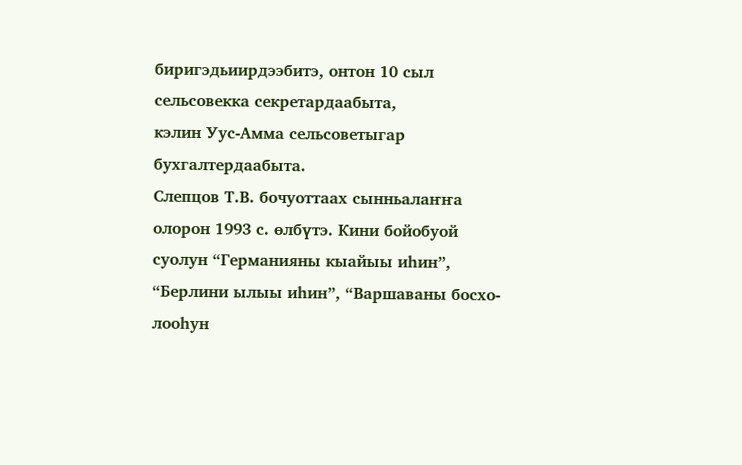биригэдьиирдээбитэ, онтон 10 сыл сельсовекка секретардаабыта,
кэлин Уус-Амма сельсоветыгар бухгалтердаабыта.
Слепцов Т.В. бочуоттаах сынньалаҥҥа олорон 1993 с. өлбүтэ. Кини бойобуой
суолун “Германияны кыайыы иһин”, “Берлини ылыы иһин”, “Варшаваны босхо-
лооһун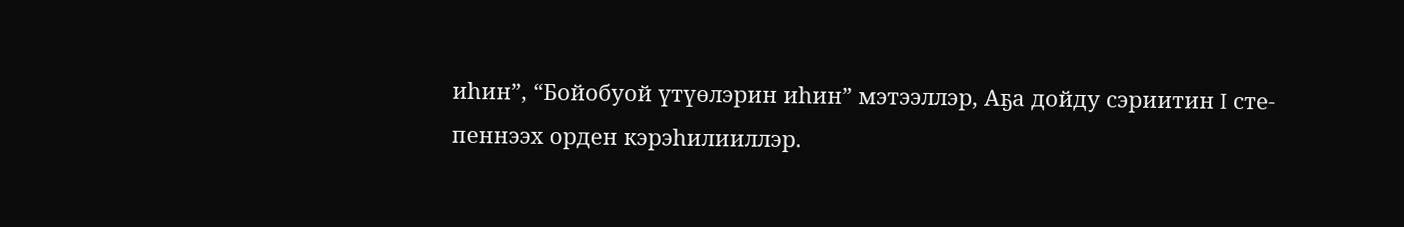иһин”, “Бойобуой үтүөлэрин иһин” мэтээллэр, Аҕа дойду сэриитин I сте-
пеннээх орден кэрэһилииллэр.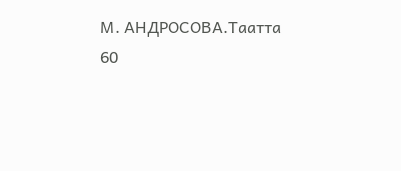М. АНДРОСОВА.Таатта
60